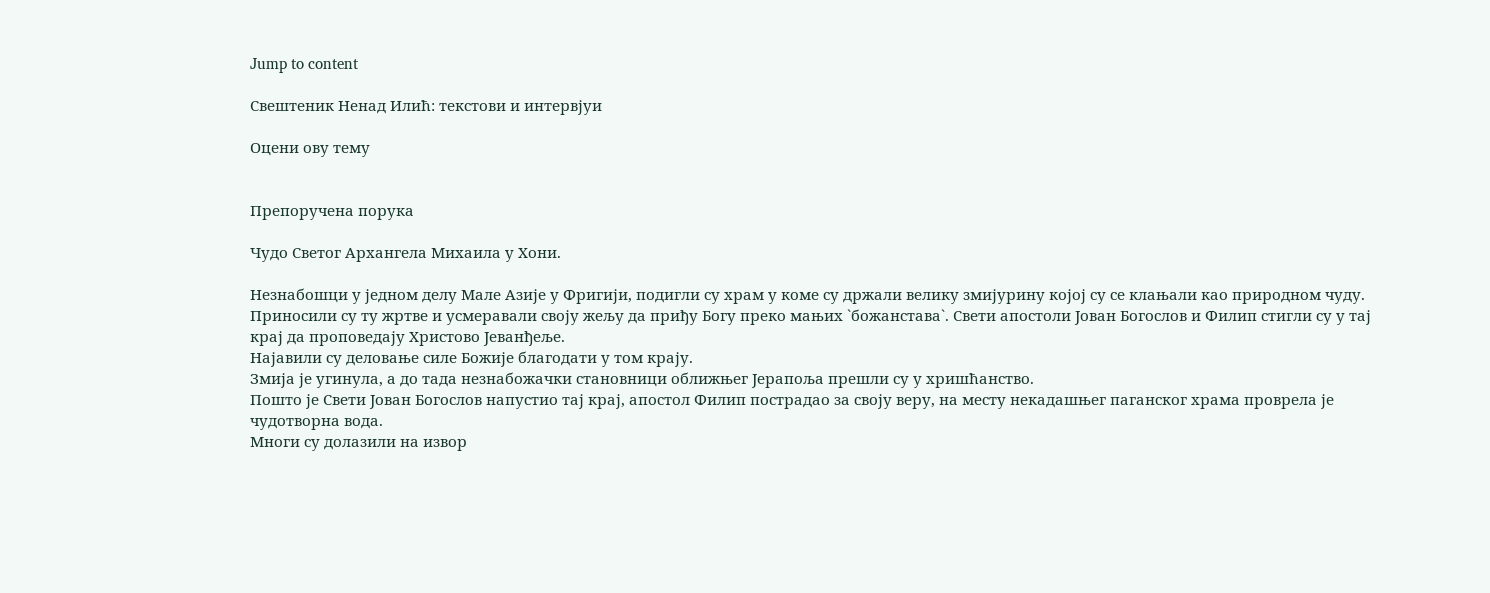Jump to content

Свештеник Ненад Илић: текстови и интервјуи

Оцени ову тему


Препоручена порука

Чудо Светог Архангела Михаила у Хони.

Незнабошци у једном делу Мале Азије у Фригији, подигли су храм у коме су држали велику змијурину којој су се клањали као природном чуду.
Приносили су ту жртве и усмеравали своју жељу да приђу Богу преко мањих `божанстава`. Свети апостоли Јован Богослов и Филип стигли су у тај крај да проповедају Христово Јеванђеље.
Најавили су деловање силе Божије благодати у том крају.
Змија је угинула, а до тада незнабожачки становници оближњег Јерапоља прешли су у хришћанство.
Пошто је Свети Јован Богослов напустио тај крај, апостол Филип пострадао за своју веру, на месту некадашњег паганског храма проврела је чудотворна вода.
Многи су долазили на извор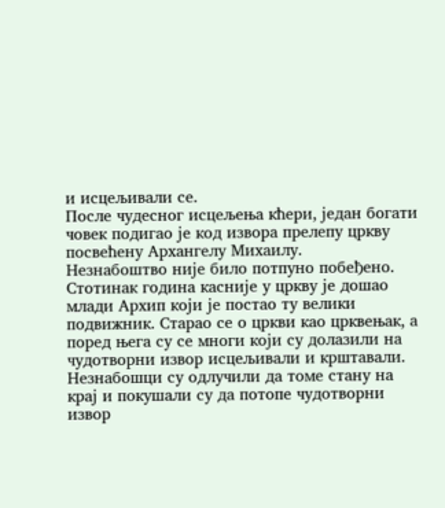и исцељивали се.
После чудесног исцељења кћери, један богати човек подигао је код извора прелепу цркву посвећену Архангелу Михаилу.
Незнабоштво није било потпуно побеђено.
Стотинак година касније у цркву је дошао млади Архип који је постао ту велики подвижник. Старао се о цркви као црквењак, а поред њега су се многи који су долазили на чудотворни извор исцељивали и крштавали.
Незнабошци су одлучили да томе стану на крај и покушали су да потопе чудотворни извор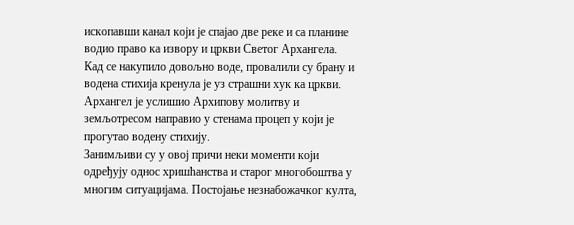ископавши канал који је спајао две реке и са планине водио право ка извору и цркви Светог Архангела.
Кад се накупило довољно воде, провалили су брану и водена стихија кренула је уз страшни хук ка цркви.
Архангел је услишио Архипову молитву и земљотресом направио у стенама процеп у који је прогутао водену стихију.
Занимљиви су у овој причи неки моменти који одређују однос хришћанства и старог многобоштва у многим ситуацијама. Постојање незнабожачког култа,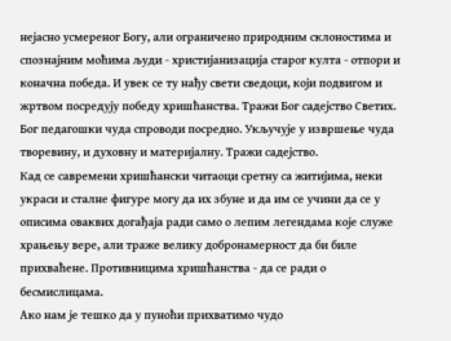нејасно усмереног Богу, али ограничено природним склоностима и спознајним моћима људи - христијанизација старог култа - отпори и коначна победа. И увек се ту нађу свети сведоци, који подвигом и жртвом посредују победу хришћанства. Тражи Бог садејство Светих. Бог педагошки чуда спроводи посредно. Укључује у извршење чуда творевину, и духовну и материјалну. Тражи садејство.
Кад се савремени хришћански читаоци сретну са житијима, неки украси и сталне фигуре могу да их збуне и да им се учини да се у описима оваквих догађаја ради само о лепим легендама које служе храњењу вере, али траже велику добронамерност да би биле прихваћене. Противницима хришћанства - да се ради о бесмислицама.
Ако нам је тешко да у пуноћи прихватимо чудо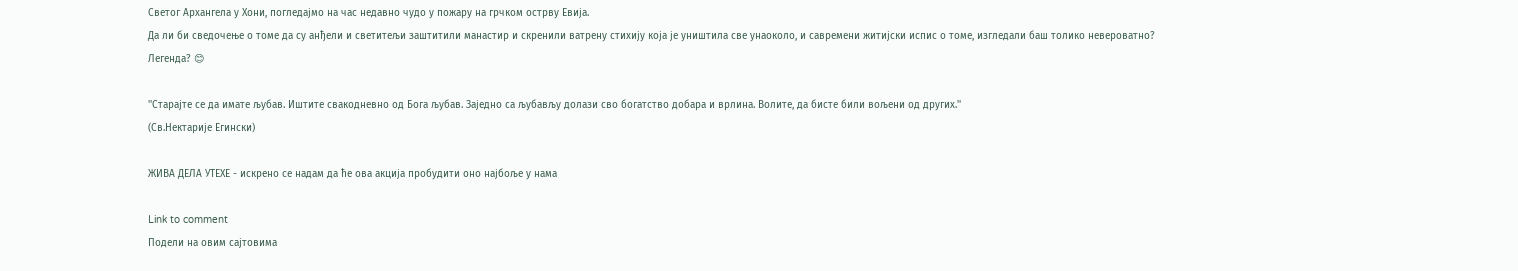Светог Архангела у Хони, погледајмо на час недавно чудо у пожару на грчком острву Евија.
Да ли би сведочење о томе да су анђели и светитељи заштитили манастир и скренили ватрену стихију која је уништила све унаоколо, и савремени житијски испис о томе, изгледали баш толико невероватно?
Легенда? 😊

''Старајте се да имате љубав. Иштите свакодневно од Бога љубав. Заједно са љубављу долази сво богатство добара и врлина. Волите, да бисте били вољени од других.''
(Св.Нектарије Егински)

ЖИВА ДЕЛА УТЕХЕ - искрено се надам да ће ова акција пробудити оно најбоље у нама

Link to comment
Подели на овим сајтовима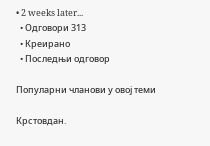• 2 weeks later...
  • Одговори 313
  • Креирано
  • Последњи одговор

Популарни чланови у овој теми

Крстовдан.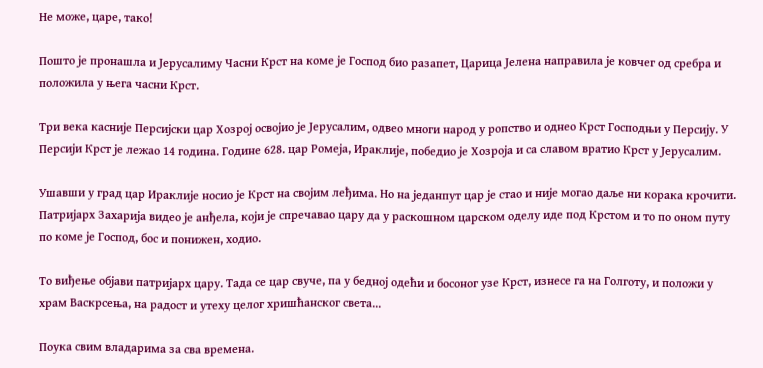Не може, царе, тако!

Пошто је пронашла и Јерусалиму Часни Крст на коме је Господ био разапет, Царица Јелена направила је ковчег од сребра и положила у њега часни Крст.

Три века касније Персијски цар Хозрој освојио је Јерусалим, одвео многи народ у ропство и однео Крст Господњи у Персију. У Персији Крст је лежао 14 година. Године 628. цар Ромеја, Ираклије, победио је Хозроја и са славом вратио Крст у Јерусалим.

Ушавши у град цар Ираклије носио је Крст на својим леђима. Но на једанпут цар је стао и није могао даље ни корака крочити. Патријарх Захарија видео је анђела, који је спречавао цару да у раскошном царском оделу иде под Крстом и то по оном путу по коме је Господ, бос и понижен, ходио.

То виђење објави патријарх цару. Тада се цар свуче, па у бедној одећи и босоног узе Крст, изнесе га на Голготу, и положи у храм Васкрсења, на радост и утеху целог хришћанског света...

Поука свим владарима за сва времена.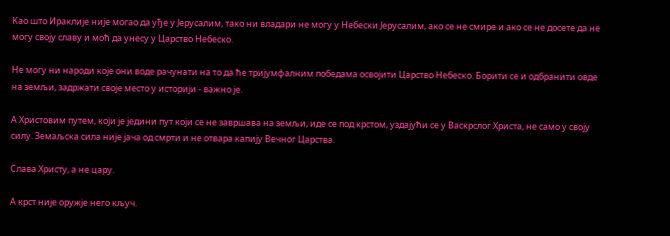Као што Ираклије није могао да уђе у Јерусалим, тако ни владари не могу у Небески Јерусалим, ако се не смире и ако се не досете да не могу своју славу и моћ да унесу у Царство Небеско.

Не могу ни народи које они воде рачунати на то да ће тријумфалним победама освојити Царство Небеско. Борити се и одбранити овде на земљи, задржати своје место у историји - важно је.

А Христовим путем, који је једини пут који се не завршава на земљи, иде се под крстом, уздајући се у Васкрслог Христа, не само у своју силу. Земаљска сила није јача од смрти и не отвара капију Вечног Царства.

Слава Христу, а не цару.

А крст није оружје него кључ.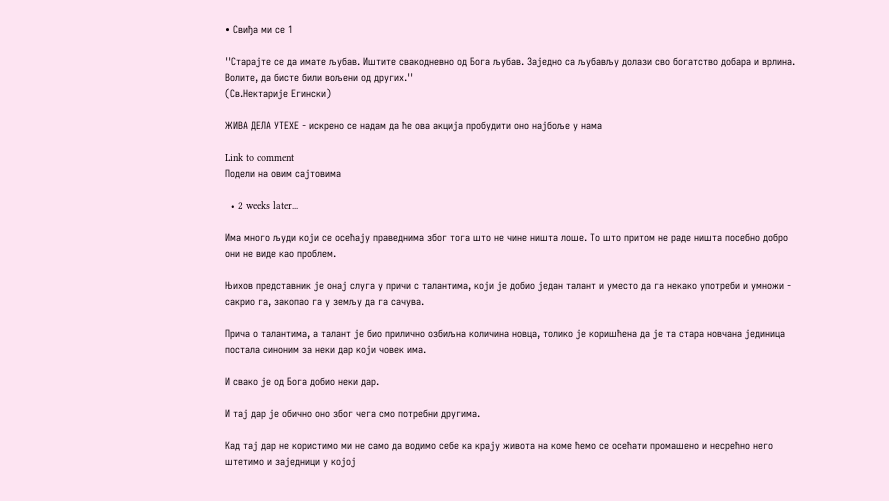• Свиђа ми се 1

''Старајте се да имате љубав. Иштите свакодневно од Бога љубав. Заједно са љубављу долази сво богатство добара и врлина. Волите, да бисте били вољени од других.''
(Св.Нектарије Егински)

ЖИВА ДЕЛА УТЕХЕ - искрено се надам да ће ова акција пробудити оно најбоље у нама

Link to comment
Подели на овим сајтовима

  • 2 weeks later...

Има много људи који се осећају праведнима због тога што не чине ништа лоше. То што притом не раде ништа посебно добро они не виде као проблем.

Њихов представник је онај слуга у причи с талантима, који је добио један талант и уместо да га некако употреби и умножи - сакрио га, закопао га у земљу да га сачува.

Прича о талантима, а талант је био прилично озбиљна количина новца, толико је коришћена да је та стара новчана јединица постала синоним за неки дар који човек има.

И свако је од Бога добио неки дар.

И тај дар је обично оно због чега смо потребни другима.

Кад тај дар не користимо ми не само да водимо себе ка крају живота на коме ћемо се осећати промашено и несрећно него штетимо и заједници у којој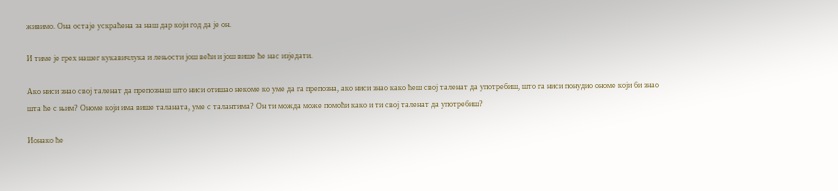живимо. Она остаје ускраћена за наш дар који год да је он.

И тиме је грех нашег кукавичлука и лењости још већи и још више ће нас изједати.

Ако ниси знао свој таленат да препознаш што ниси отишао некоме ко уме да га препозна, ако ниси знао како ћеш свој таленат да употребиш, што га ниси понудио ономе који би знао шта ће с њим? Ономе који има више таланата, уме с талантима? Он ти можда може помоћи како и ти свој таленат да употребиш?

Ионако ће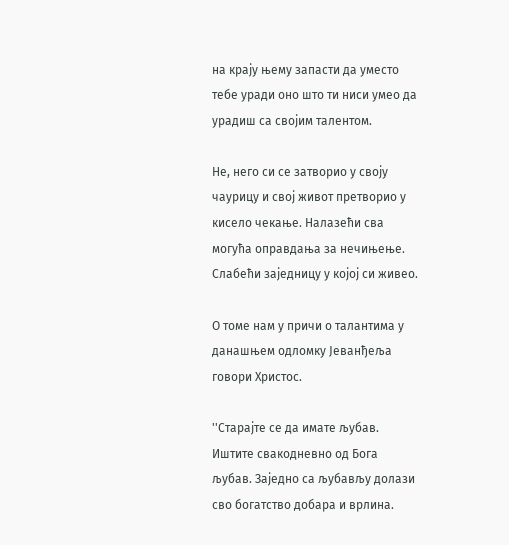на крају њему запасти да уместо тебе уради оно што ти ниси умео да урадиш са својим талентом.

Не, него си се затворио у своју чаурицу и свој живот претворио у кисело чекање. Налазећи сва могућа оправдања за нечињење. Слабећи заједницу у којој си живео.

О томе нам у причи о талантима у данашњем одломку Јеванђеља говори Христос.

''Старајте се да имате љубав. Иштите свакодневно од Бога љубав. Заједно са љубављу долази сво богатство добара и врлина.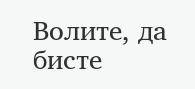Волите, да бисте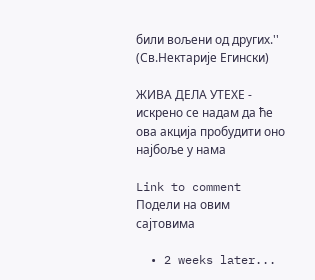били вољени од других.''
(Св.Нектарије Егински)

ЖИВА ДЕЛА УТЕХЕ - искрено се надам да ће ова акција пробудити оно најбоље у нама

Link to comment
Подели на овим сајтовима

  • 2 weeks later...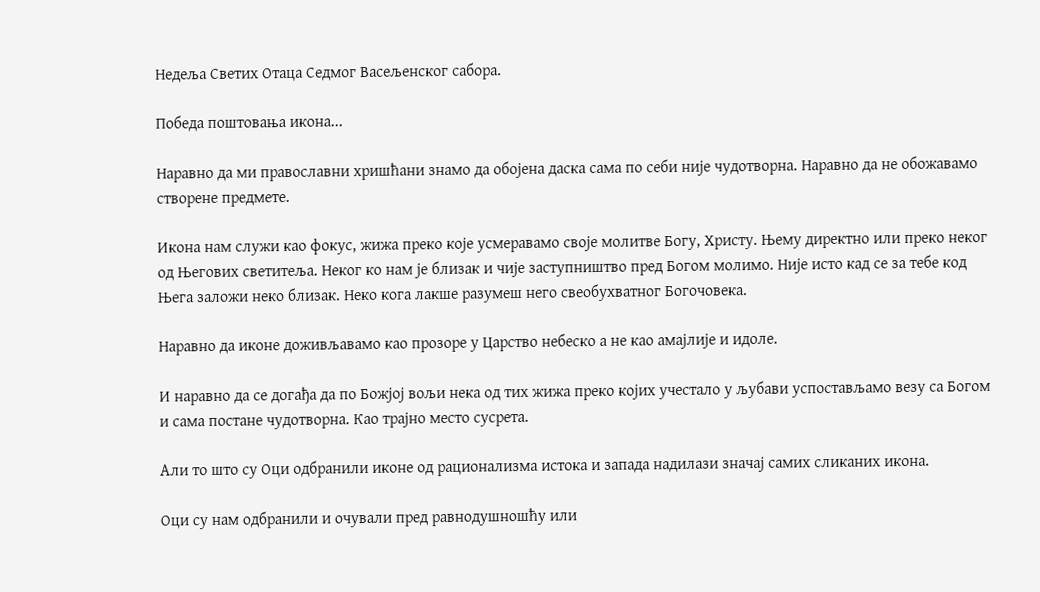Недеља Светих Отаца Седмог Васељенског сабора.

Победа поштовања икона...

Наравно да ми православни хришћани знамо да обојена даска сама по себи није чудотворна. Наравно да не обожавамо створене предмете.

Икона нам служи као фокус, жижа преко које усмеравамо своје молитве Богу, Христу. Њему директно или преко неког од Његових светитеља. Неког ко нам је близак и чије заступништво пред Богом молимо. Није исто кад се за тебе код Њега заложи неко близак. Неко кога лакше разумеш него свеобухватног Богочовека.

Наравно да иконе доживљавамо као прозоре у Царство небеско а не као амајлије и идоле.

И наравно да се догађа да по Божјој вољи нека од тих жижа преко којих учестало у љубави успостављамо везу са Богом и сама постане чудотворна. Као трајно место сусрета.

Али то што су Оци одбранили иконе од рационализма истока и запада надилази значај самих сликаних икона.

Оци су нам одбранили и очували пред равнодушношћу или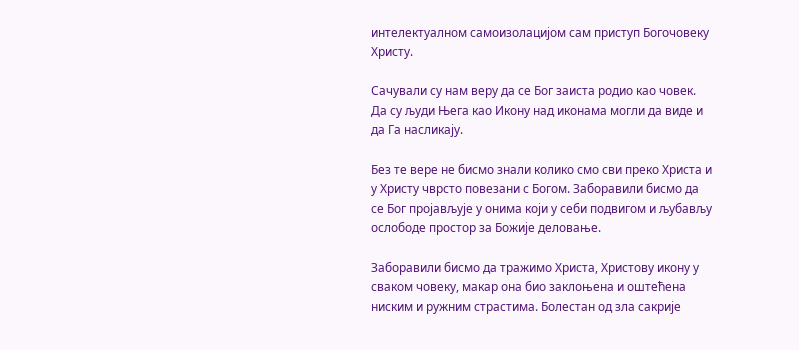интелектуалном самоизолацијом сам приступ Богочовеку Христу.

Сачували су нам веру да се Бог заиста родио као човек. Да су људи Њега као Икону над иконама могли да виде и да Га насликају.

Без те вере не бисмо знали колико смо сви преко Христа и у Христу чврсто повезани с Богом. Заборавили бисмо да се Бог пројављује у онима који у себи подвигом и љубављу ослободе простор за Божије деловање.

Заборавили бисмо да тражимо Христа, Христову икону у сваком човеку, макар она био заклоњена и оштећена ниским и ружним страстима. Болестан од зла сакрије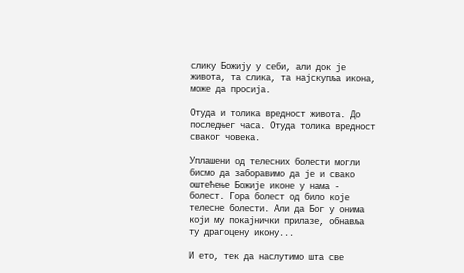слику Божију у себи, али док је живота, та слика, та најскупља икона, може да просија.

Отуда и толика вредност живота. До последњег часа. Отуда толика вредност сваког човека.

Уплашени од телесних болести могли бисмо да заборавимо да је и свако оштећење Божије иконе у нама - болест. Гора болест од било које телесне болести. Али да Бог у онима који му покајнички прилазе, обнавља ту драгоцену икону...

И ето, тек да наслутимо шта све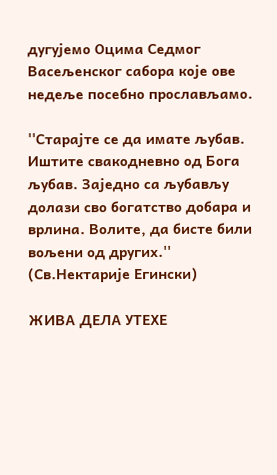дугујемо Оцима Седмог Васељенског сабора које ове недеље посебно прослављамо.

''Старајте се да имате љубав. Иштите свакодневно од Бога љубав. Заједно са љубављу долази сво богатство добара и врлина. Волите, да бисте били вољени од других.''
(Св.Нектарије Егински)

ЖИВА ДЕЛА УТЕХЕ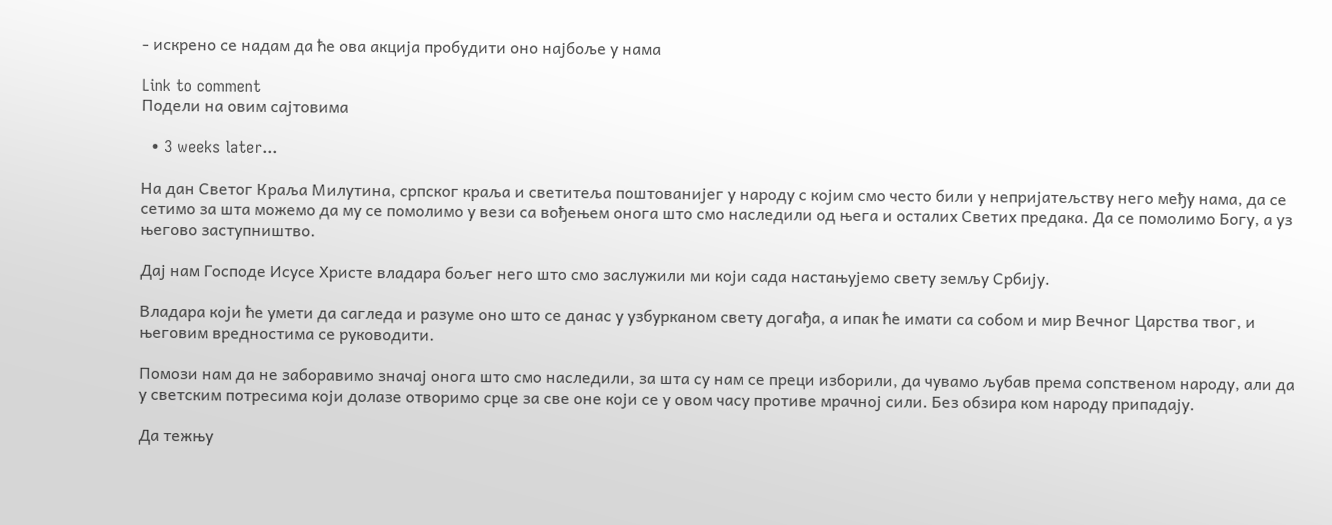- искрено се надам да ће ова акција пробудити оно најбоље у нама

Link to comment
Подели на овим сајтовима

  • 3 weeks later...

На дан Светог Краља Милутина, српског краља и светитеља поштованијег у народу с којим смо често били у непријатељству него међу нама, да се сетимо за шта можемо да му се помолимо у вези са вођењем онога што смо наследили од њега и осталих Светих предака. Да се помолимо Богу, а уз његово заступништво.

Дај нам Господе Исусе Христе владара бољег него што смо заслужили ми који сада настањујемо свету земљу Србију.

Владара који ће умети да сагледа и разуме оно што се данас у узбурканом свету догађа, а ипак ће имати са собом и мир Вечног Царства твог, и његовим вредностима се руководити.

Помози нам да не заборавимо значај онога што смо наследили, за шта су нам се преци изборили, да чувамо љубав према сопственом народу, али да у светским потресима који долазе отворимо срце за све оне који се у овом часу противе мрачној сили. Без обзира ком народу припадају.

Да тежњу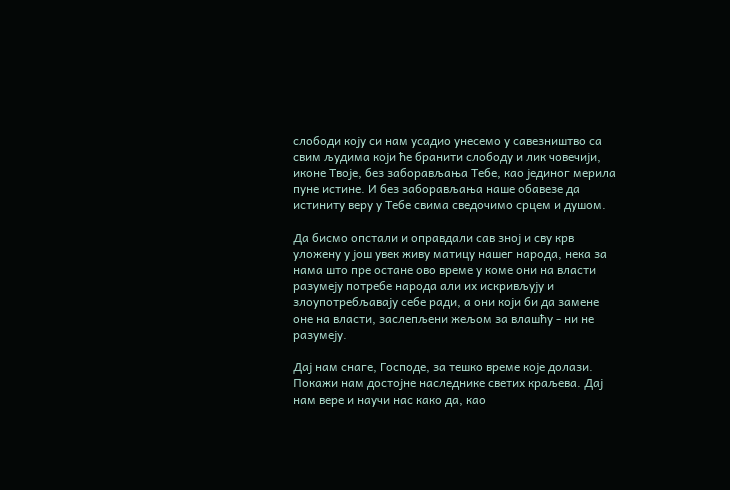слободи коју си нам усадио унесемо у савезништво са свим људима који ће бранити слободу и лик човечији, иконе Твоје, без заборављања Тебе, као јединог мерила пуне истине. И без заборављања наше обавезе да истиниту веру у Тебе свима сведочимо срцем и душом.

Да бисмо опстали и оправдали сав зној и сву крв уложену у још увек живу матицу нашег народа, нека за нама што пре остане ово време у коме они на власти разумеју потребе народа али их искривљују и злоупотребљавају себе ради, а они који би да замене оне на власти, заслепљени жељом за влашћу - ни не разумеју.

Дај нам снаге, Господе, за тешко време које долази. Покажи нам достојне наследнике светих краљева. Дај нам вере и научи нас како да, као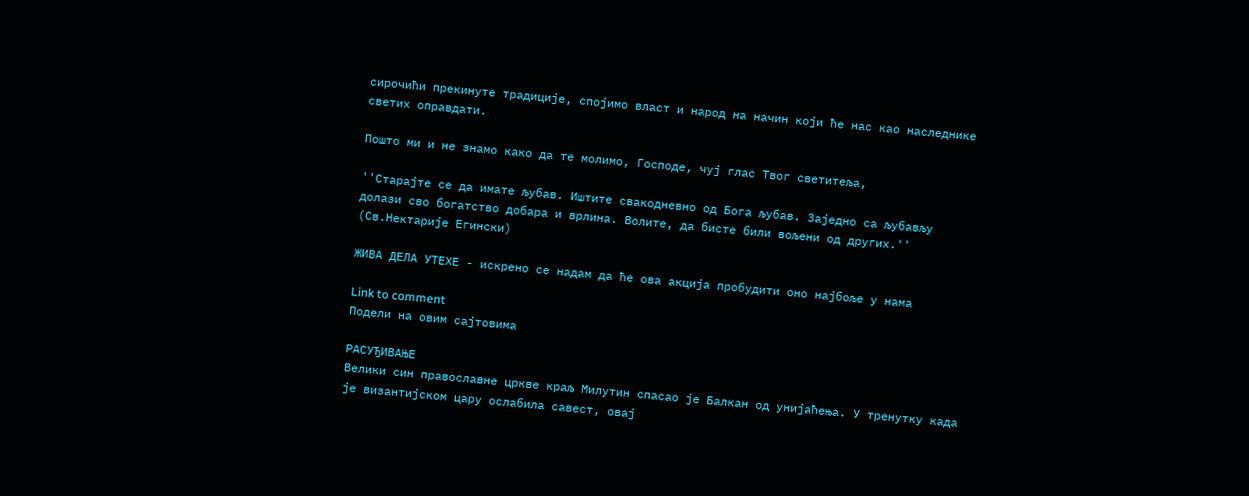сирочићи прекинуте традиције, спојимо власт и народ на начин који ће нас као наследнике светих оправдати.

Пошто ми и не знамо како да те молимо, Господе, чуј глас Твог светитеља,

''Старајте се да имате љубав. Иштите свакодневно од Бога љубав. Заједно са љубављу долази сво богатство добара и врлина. Волите, да бисте били вољени од других.''
(Св.Нектарије Егински)

ЖИВА ДЕЛА УТЕХЕ - искрено се надам да ће ова акција пробудити оно најбоље у нама

Link to comment
Подели на овим сајтовима

РАСУЂИВАЊЕ
Велики син православне цркве краљ Милутин спасао је Балкан од унијаћења. У тренутку када је византијском цару ослабила савест, овај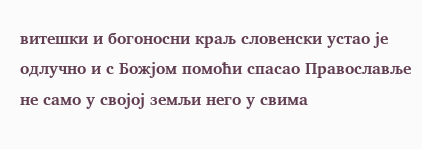витешки и богоносни краљ словенски устао је одлучно и с Божјом помоћи спасао Православље не само у својој земљи него у свима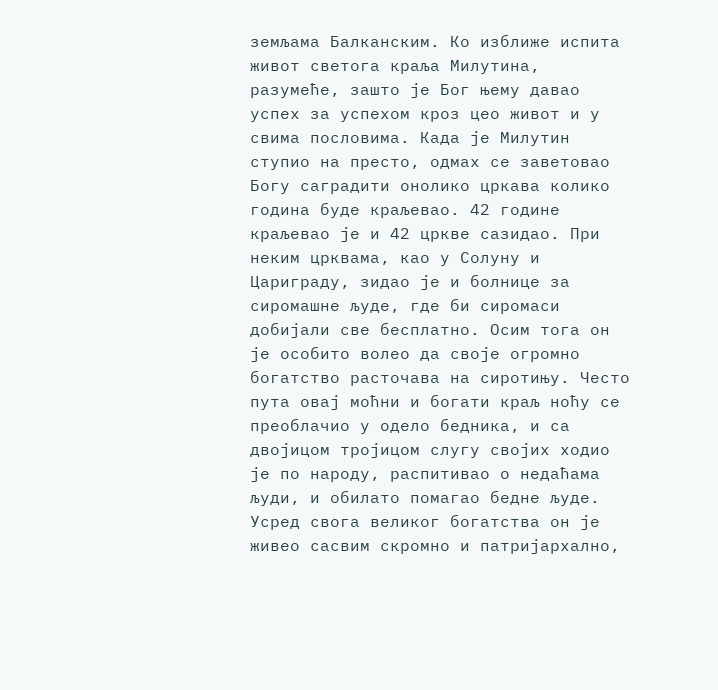земљама Балканским. Ко изближе испита живот светога краља Милутина, разумеће, зашто је Бог њему давао успех за успехом кроз цео живот и у свима пословима. Када је Милутин ступио на престо, одмах се заветовао Богу саградити онолико цркава колико година буде краљевао. 42 године краљевао је и 42 цркве сазидао. При неким црквама, као у Солуну и Цариграду, зидао је и болнице за сиромашне људе, где би сиромаси добијали све бесплатно. Осим тога он је особито волео да своје огромно богатство расточава на сиротињу. Често пута овај моћни и богати краљ ноћу се преоблачио у одело бедника, и са двојицом тројицом слугу својих ходио је по народу, распитивао о недаћама људи, и обилато помагао бедне људе. Усред свога великог богатства он је живео сасвим скромно и патријархално,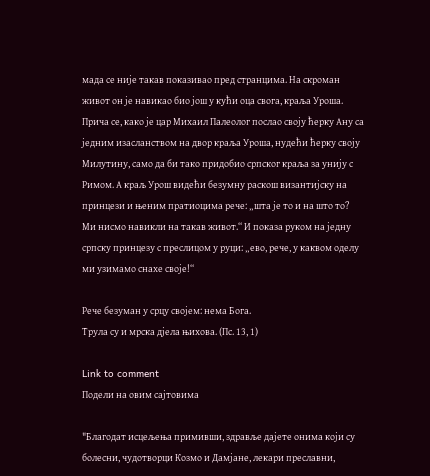мада се није такав показивао пред странцима. На скроман живот он је навикао био још у кући оца свога, краља Уроша. Прича се, како је цар Михаил Палеолог послао своју ћерку Ану са једним изасланством на двор краља Уроша, нудећи ћерку своју Милутину, само да би тако придобио српског краља за унију с Римом. А краљ Урош видећи безумну раскош византијску на принцези и њеним пратиоцима рече: „шта је то и на што то? Ми нисмо навикли на такав живот.“ И показа руком на једну српску принцезу с преслицом у руци: „ево, рече, у каквом оделу ми узимамо снахе своје!“

Рече безуман у срцу својем: нема Бога.
Трула су и мрска дјела њихова. (Пс. 13, 1)

Link to comment
Подели на овим сајтовима

"Благодат исцељења примивши, здравље дајете онима који су болесни, чудотворци Козмо и Дамјане, лекари преславни,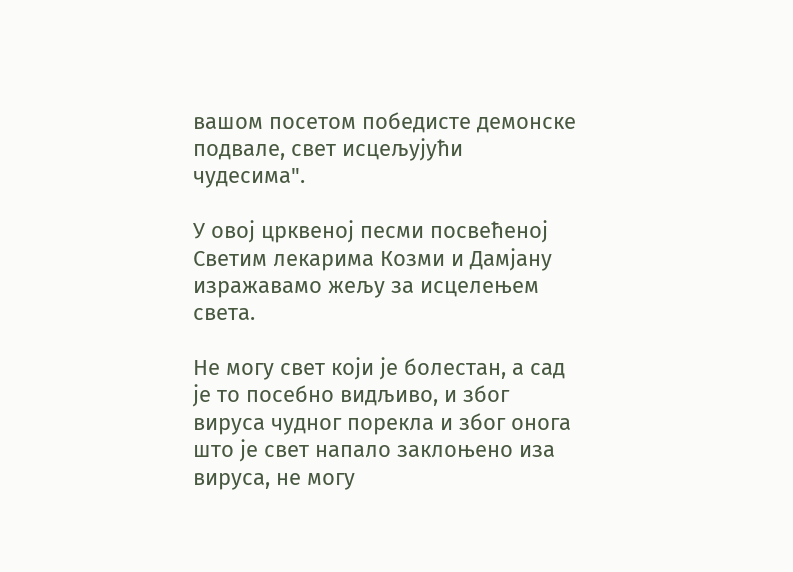вашом посетом победисте демонске подвале, свет исцељујући чудесима".

У овој црквеној песми посвећеној Светим лекарима Козми и Дамјану изражавамо жељу за исцелењем света.

Не могу свет који је болестан, а сад је то посебно видљиво, и због вируса чудног порекла и због онога што је свет напало заклоњено иза вируса, не могу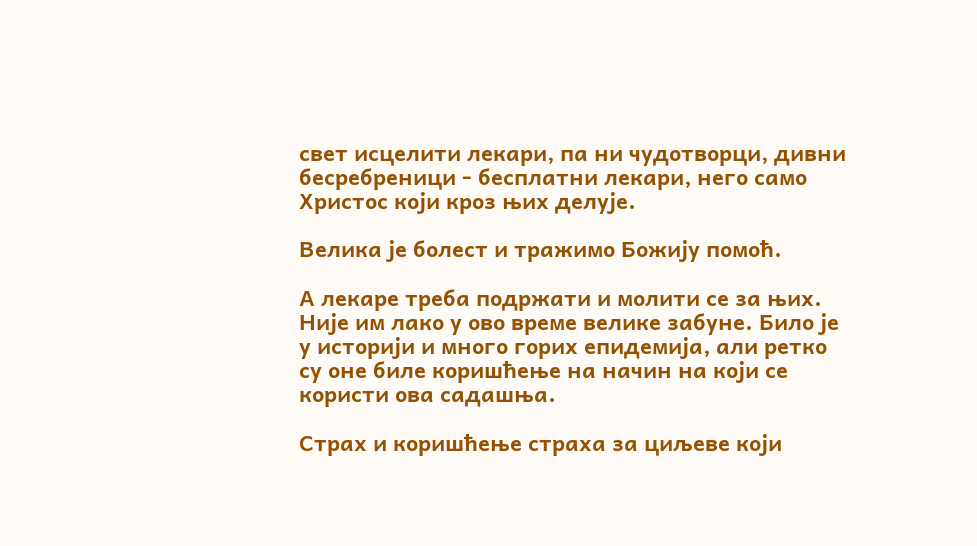свет исцелити лекари, па ни чудотворци, дивни бесребреници - бесплатни лекари, него само Христос који кроз њих делује.

Велика је болест и тражимо Божију помоћ.

А лекаре треба подржати и молити се за њих. Није им лако у ово време велике забуне. Било је у историји и много горих епидемија, али ретко су оне биле коришћење на начин на који се користи ова садашња.

Страх и коришћење страха за циљеве који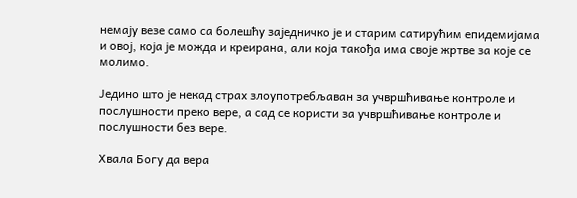немају везе само са болешћу заједничко је и старим сатирућим епидемијама и овој, која је можда и креирана, али која такођа има своје жртве за које се молимо.

Једино што је некад страх злоупотребљаван за учвршћивање контроле и послушности преко вере, а сад се користи за учвршћивање контроле и послушности без вере.

Хвала Богу да вера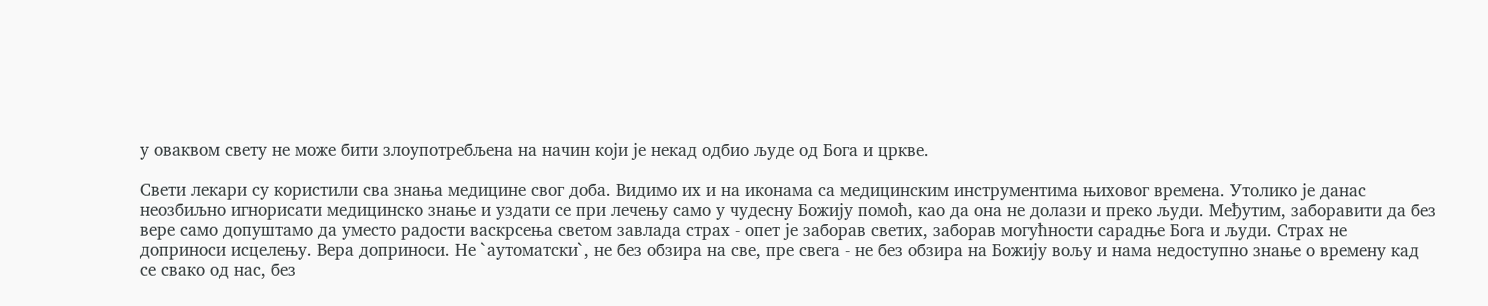у оваквом свету не може бити злоупотребљена на начин који је некад одбио људе од Бога и цркве.

Свети лекари су користили сва знања медицине свог доба. Видимо их и на иконама са медицинским инструментима њиховог времена. Утолико је данас неозбиљно игнорисати медицинско знање и уздати се при лечењу само у чудесну Божију помоћ, као да она не долази и преко људи. Међутим, заборавити да без вере само допуштамо да уместо радости васкрсења светом завлада страх - опет је заборав светих, заборав могућности сарадње Бога и људи. Страх не доприноси исцелењу. Вера доприноси. Не `аутоматски`, не без обзира на све, пре свега - не без обзира на Божију вољу и нама недоступно знање о времену кад се свако од нас, без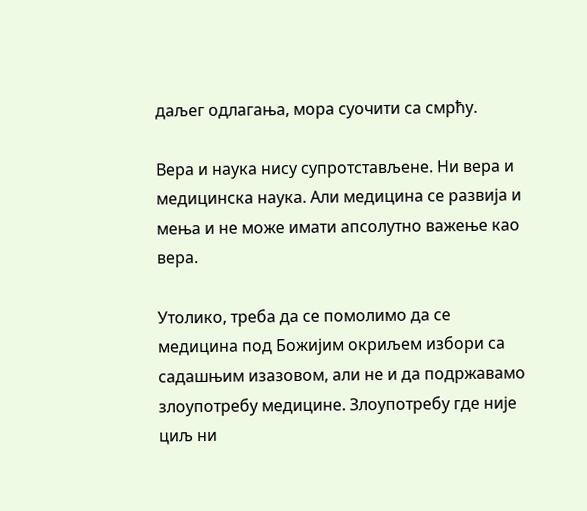даљег одлагања, мора суочити са смрћу.

Вера и наука нису супротстављене. Ни вера и медицинска наука. Али медицина се развија и мења и не може имати апсолутно важење као вера.

Утолико, треба да се помолимо да се медицина под Божијим окриљем избори са садашњим изазовом, али не и да подржавамо злоупотребу медицине. Злоупотребу где није циљ ни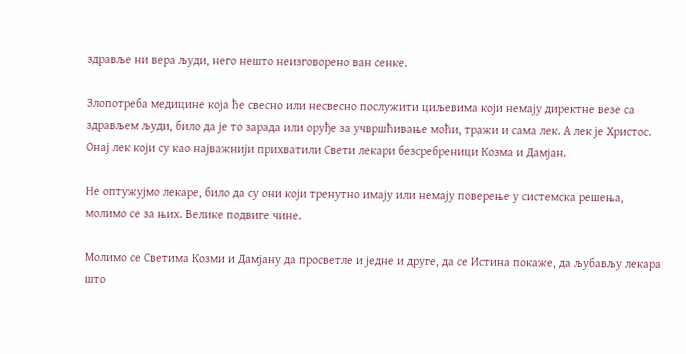здравље ни вера људи, него нешто неизговорено ван сенке.

Злопотреба медицине која ће свесно или несвесно послужити циљевима који немају директне везе са здрављем људи, било да је то зарада или оруђе за учвршћивање моћи, тражи и сама лек. А лек је Христос. Онај лек који су као најважнији прихватили Свети лекари безсребреници Козма и Дамјан.

Не оптужујмо лекаре, било да су они који тренутно имају или немају поверење у системска решења, молимо се за њих. Велике подвиге чине.

Молимо се Светима Козми и Дамјану да просветле и једне и друге, да се Истина покаже, да љубављу лекара што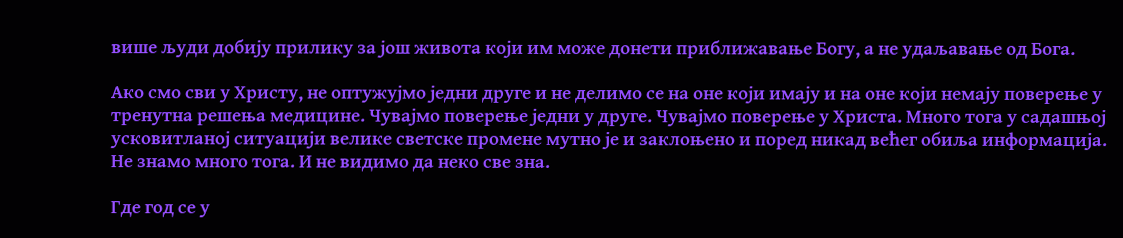више људи добију прилику за још живота који им може донети приближавање Богу, а не удаљавање од Бога.

Ако смо сви у Христу, не оптужујмо једни друге и не делимо се на оне који имају и на оне који немају поверење у тренутна решења медицине. Чувајмо поверење једни у друге. Чувајмо поверење у Христа. Много тога у садашњој усковитланој ситуацији велике светске промене мутно је и заклоњено и поред никад већег обиља информација. Не знамо много тога. И не видимо да неко све зна.

Где год се у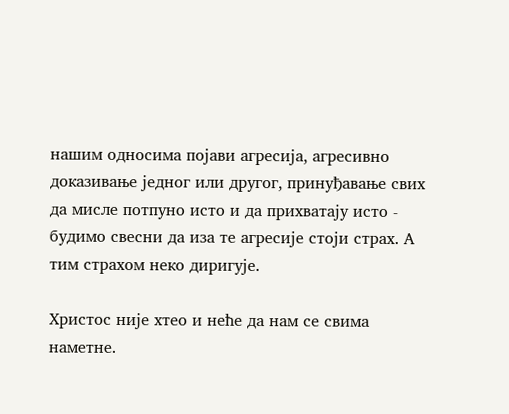нашим односима појави агресија, агресивно доказивање једног или другог, принуђавање свих да мисле потпуно исто и да прихватају исто - будимо свесни да иза те агресије стоји страх. А тим страхом неко диригује.

Христос није хтео и неће да нам се свима наметне.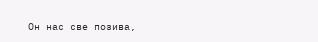Он нас све позива,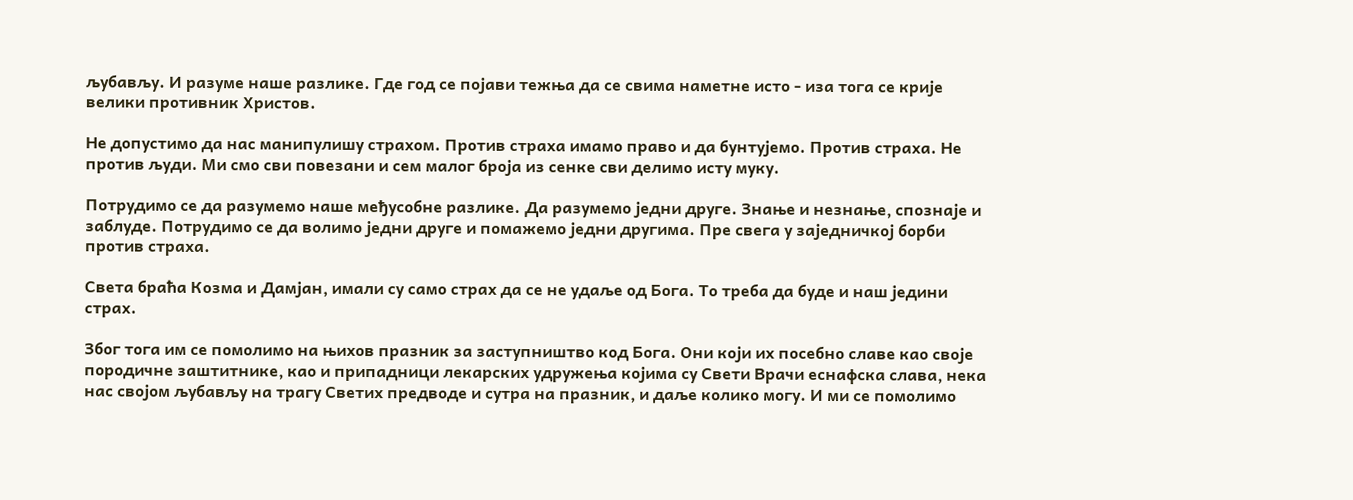љубављу. И разуме наше разлике. Где год се појави тежња да се свима наметне исто - иза тога се крије велики противник Христов.

Не допустимо да нас манипулишу страхом. Против страха имамо право и да бунтујемо. Против страха. Не против људи. Ми смо сви повезани и сем малог броја из сенке сви делимо исту муку.

Потрудимо се да разумемо наше међусобне разлике. Да разумемо једни друге. Знање и незнање, спознаје и заблуде. Потрудимо се да волимо једни друге и помажемо једни другима. Пре свега у заједничкој борби против страха.

Света браћа Козма и Дамјан, имали су само страх да се не удаље од Бога. То треба да буде и наш једини страх.

Због тога им се помолимо на њихов празник за заступништво код Бога. Они који их посебно славе као своје породичне заштитнике, као и припадници лекарских удружења којима су Свети Врачи еснафска слава, нека нас својом љубављу на трагу Светих предводе и сутра на празник, и даље колико могу. И ми се помолимо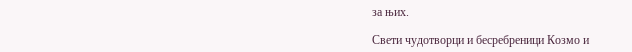за њих.

Свети чудотворци и бесребреници Козмо и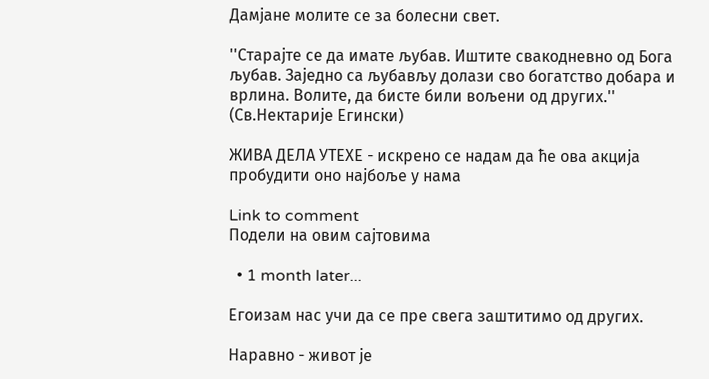Дамјане молите се за болесни свет.

''Старајте се да имате љубав. Иштите свакодневно од Бога љубав. Заједно са љубављу долази сво богатство добара и врлина. Волите, да бисте били вољени од других.''
(Св.Нектарије Егински)

ЖИВА ДЕЛА УТЕХЕ - искрено се надам да ће ова акција пробудити оно најбоље у нама

Link to comment
Подели на овим сајтовима

  • 1 month later...

Егоизам нас учи да се пре свега заштитимо од других.

Наравно - живот је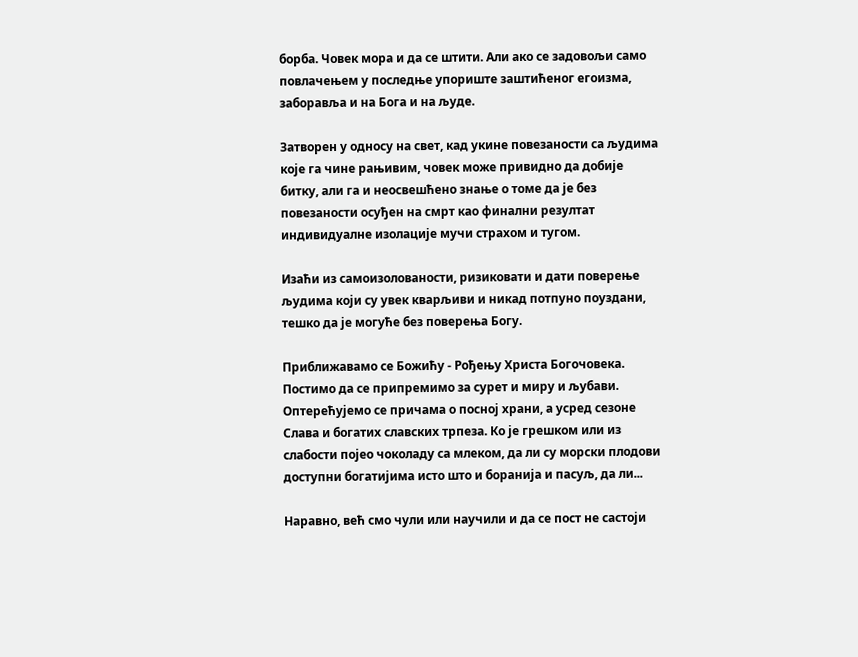борба. Човек мора и да се штити. Али ако се задовољи само повлачењем у последње упориште заштићеног егоизма, заборавља и на Бога и на људе.

Затворен у односу на свет, кад укине повезаности са људима које га чине рањивим, човек може привидно да добије битку, али га и неосвешћено знање о томе да је без повезаности осуђен на смрт као финални резултат индивидуалне изолације мучи страхом и тугом.

Изаћи из самоизолованости, ризиковати и дати поверење људима који су увек кварљиви и никад потпуно поуздани, тешко да је могуће без поверења Богу.

Приближавамо се Божићу - Рођењу Христа Богочовека. Постимо да се припремимо за сурет и миру и љубави. Оптерећујемо се причама о посној храни, а усред сезоне Слава и богатих славских трпеза. Ко је грешком или из слабости појео чоколаду са млеком, да ли су морски плодови доступни богатијима исто што и боранија и пасуљ, да ли...

Наравно, већ смо чули или научили и да се пост не састоји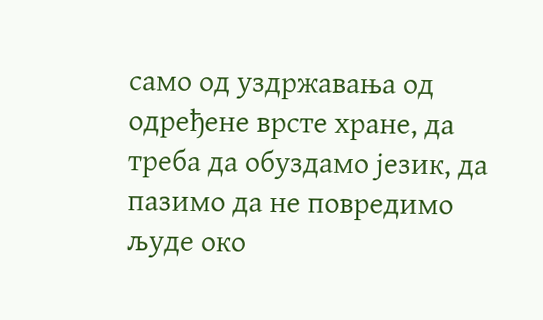само од уздржавања од одређене врсте хране, да треба да обуздамо језик, да пазимо да не повредимо људе око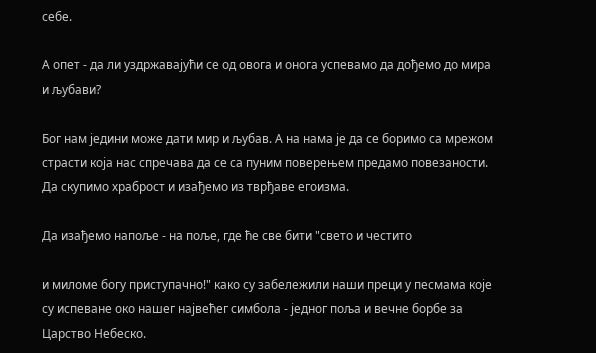себе.

А опет - да ли уздржавајући се од овога и онога успевамо да дођемо до мира и љубави?

Бог нам једини може дати мир и љубав. А на нама је да се боримо са мрежом страсти која нас спречава да се са пуним поверењем предамо повезаности. Да скупимо храброст и изађемо из тврђаве егоизма.

Да изађемо напоље - на поље, где ће све бити "свето и честито

и миломе богу приступачно!" како су забележили наши преци у песмама које су испеване око нашег највећег симбола - једног поља и вечне борбе за Царство Небеско.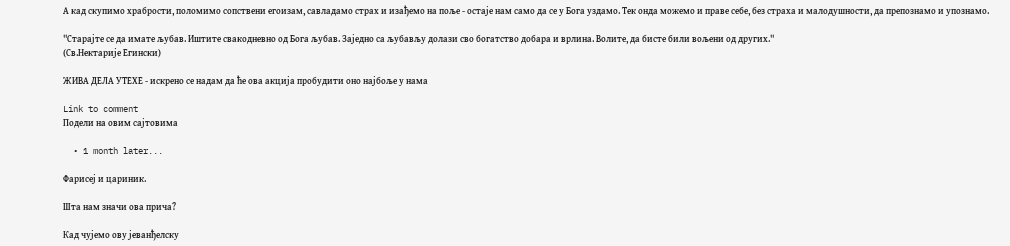А кад скупимо храбрости, поломимо сопствени егоизам, савладамо страх и изађемо на поље - остаје нам само да се у Бога уздамо. Тек онда можемо и праве себе, без страха и малодушности, да препознамо и упознамо.

''Старајте се да имате љубав. Иштите свакодневно од Бога љубав. Заједно са љубављу долази сво богатство добара и врлина. Волите, да бисте били вољени од других.''
(Св.Нектарије Егински)

ЖИВА ДЕЛА УТЕХЕ - искрено се надам да ће ова акција пробудити оно најбоље у нама

Link to comment
Подели на овим сајтовима

  • 1 month later...

Фарисеј и цариник.

Шта нам значи ова прича?

Кад чујемо ову јеванђелску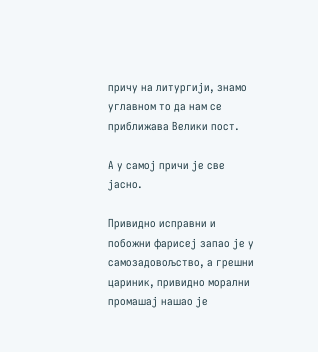причу на литургији, знамо углавном то да нам се приближава Велики пост.

А у самој причи је све јасно.

Привидно исправни и побожни фарисеј запао је у самозадовољство, а грешни цариник, привидно морални промашај нашао је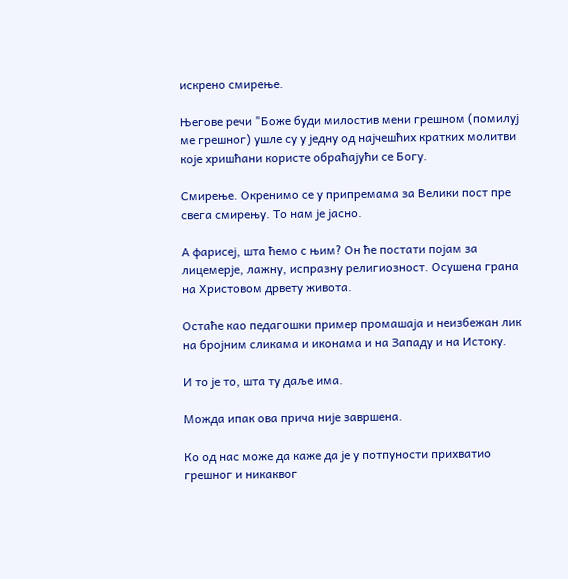искрено смирење.

Његове речи "Боже буди милостив мени грешном (помилуј ме грешног) ушле су у једну од најчешћих кратких молитви које хришћани користе обраћајући се Богу.

Смирење. Окренимо се у припремама за Велики пост пре свега смирењу. То нам је јасно.

А фарисеј, шта ћемо с њим? Он ће постати појам за лицемерје, лажну, испразну религиозност. Осушена грана на Христовом дрвету живота.

Остаће као педагошки пример промашаја и неизбежан лик на бројним сликама и иконама и на Западу и на Истоку.

И то је то, шта ту даље има.

Можда ипак ова прича није завршена.

Ко од нас може да каже да је у потпуности прихватио грешног и никаквог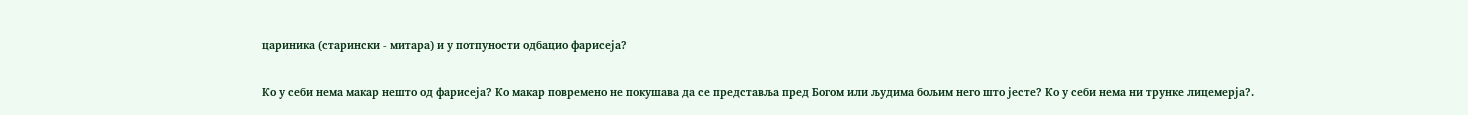цариника (старински - митара) и у потпуности одбацио фарисеја?

Ко у себи нема макар нешто од фарисеја? Ко макар повремено не покушава да се представља пред Богом или људима бољим него што јесте? Ко у себи нема ни трунке лицемерја?.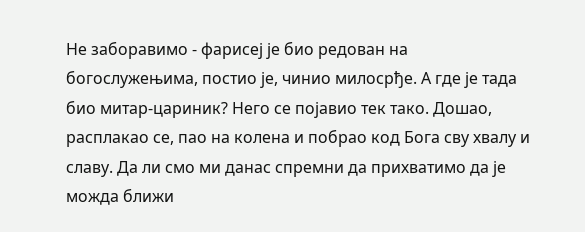Не заборавимо - фарисеј је био редован на богослужењима, постио је, чинио милосрђе. А где је тада био митар-цариник? Него се појавио тек тако. Дошао, расплакао се, пао на колена и побрао код Бога сву хвалу и славу. Да ли смо ми данас спремни да прихватимо да је можда ближи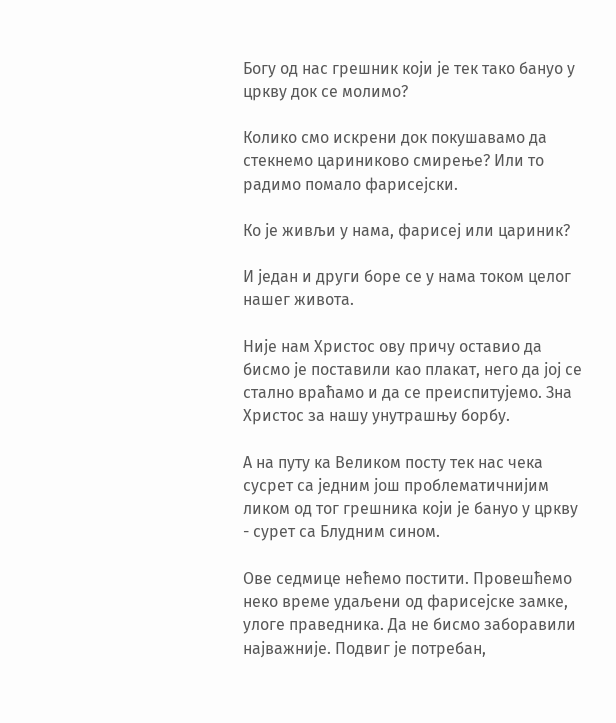Богу од нас грешник који је тек тако бануо у цркву док се молимо?

Колико смо искрени док покушавамо да стекнемо цариниково смирење? Или то радимо помало фарисејски.

Ко је живљи у нама, фарисеј или цариник?

И један и други боре се у нама током целог нашег живота.

Није нам Христос ову причу оставио да бисмо је поставили као плакат, него да јој се стално враћамо и да се преиспитујемо. Зна Христос за нашу унутрашњу борбу.

А на путу ка Великом посту тек нас чека сусрет са једним још проблематичнијим ликом од тог грешника који је бануо у цркву - сурет са Блудним сином.

Ове седмице нећемо постити. Провешћемо неко време удаљени од фарисејске замке, улоге праведника. Да не бисмо заборавили најважније. Подвиг је потребан,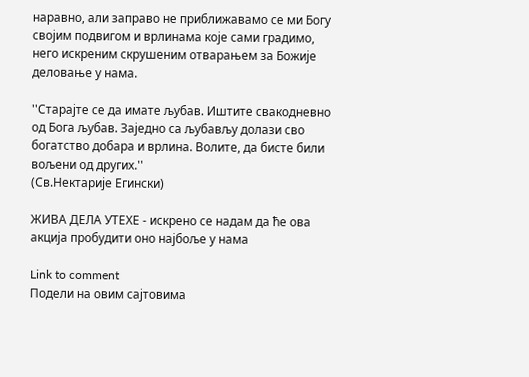наравно, али заправо не приближавамо се ми Богу својим подвигом и врлинама које сами градимо, него искреним скрушеним отварањем за Божије деловање у нама.

''Старајте се да имате љубав. Иштите свакодневно од Бога љубав. Заједно са љубављу долази сво богатство добара и врлина. Волите, да бисте били вољени од других.''
(Св.Нектарије Егински)

ЖИВА ДЕЛА УТЕХЕ - искрено се надам да ће ова акција пробудити оно најбоље у нама

Link to comment
Подели на овим сајтовима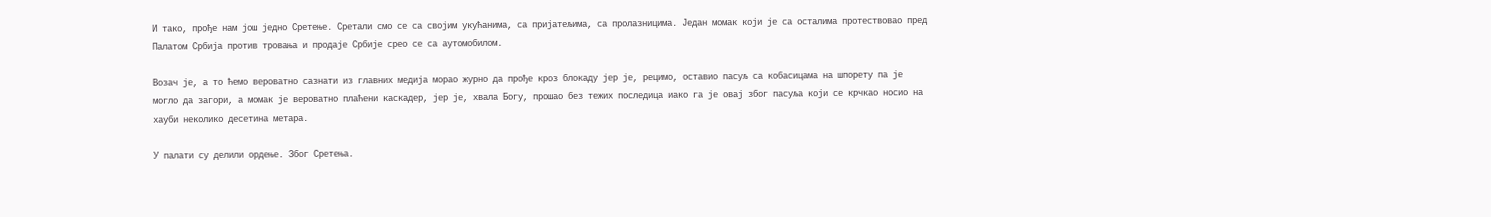И тако, прође нам још једно Сретење. Сретали смо се са својим укућанима, са пријатељима, са пролазницима. Један момак који је са осталима протествовао пред Палатом Србија против тровања и продаје Србије срео се са аутомобилом.

Возач је, а то ћемо вероватно сазнати из главних медија морао журно да прође кроз блокаду јер је, рецимо, оставио пасуљ са кобасицама на шпорету па је могло да загори, а момак је вероватно плаћени каскадер, јер је, хвала Богу, прошао без тежих последица иако га је овај због пасуља који се крчкао носио на хауби неколико десетина метара.

У палати су делили ордење. Због Сретења.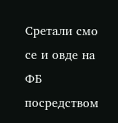Сретали смо се и овде на ФБ посредством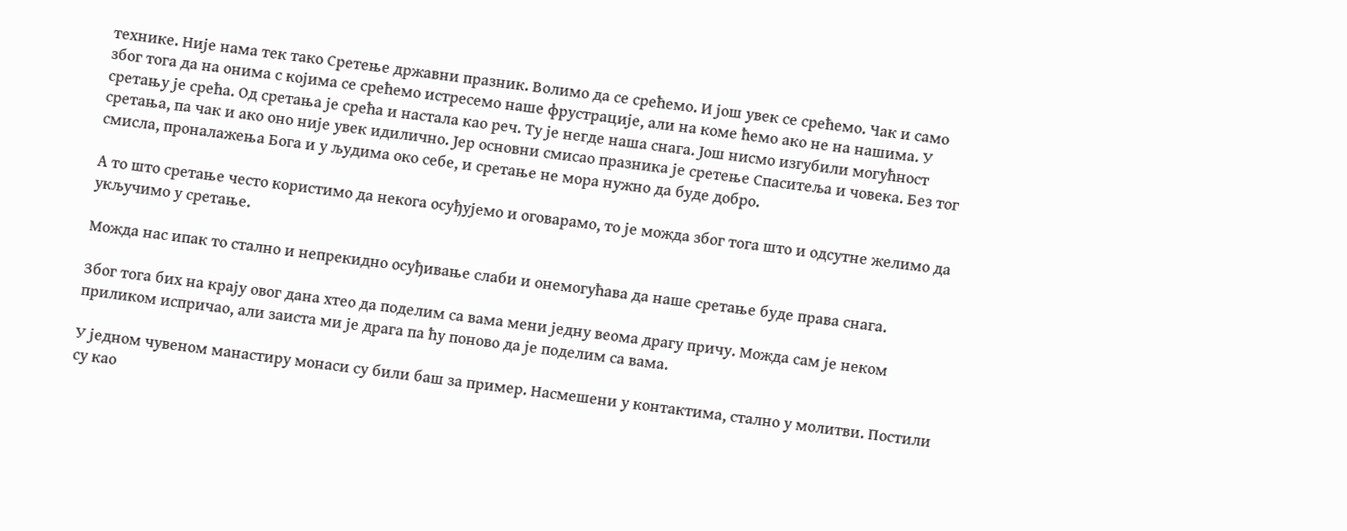технике. Није нама тек тако Сретење државни празник. Волимо да се срећемо. И још увек се срећемо. Чак и само због тога да на онима с којима се срећемо истресемо наше фрустрације, али на коме ћемо ако не на нашима. У сретању је срећа. Од сретања је срећа и настала као реч. Ту је негде наша снага. Још нисмо изгубили могућност сретања, па чак и ако оно није увек идилично. Јер основни смисао празника је сретење Спаситеља и човека. Без тог смисла, проналажења Бога и у људима око себе, и сретање не мора нужно да буде добро.

А то што сретање често користимо да некога осуђујемо и оговарамо, то је можда због тога што и одсутне желимо да укључимо у сретање.

Можда нас ипак то стално и непрекидно осуђивање слаби и онемогућава да наше сретање буде права снага.

Због тога бих на крају овог дана хтео да поделим са вама мени једну веома драгу причу. Можда сам је неком приликом испричао, али заиста ми је драга па ћу поново да је поделим са вама.

У једном чувеном манастиру монаси су били баш за пример. Насмешени у контактима, стално у молитви. Постили су као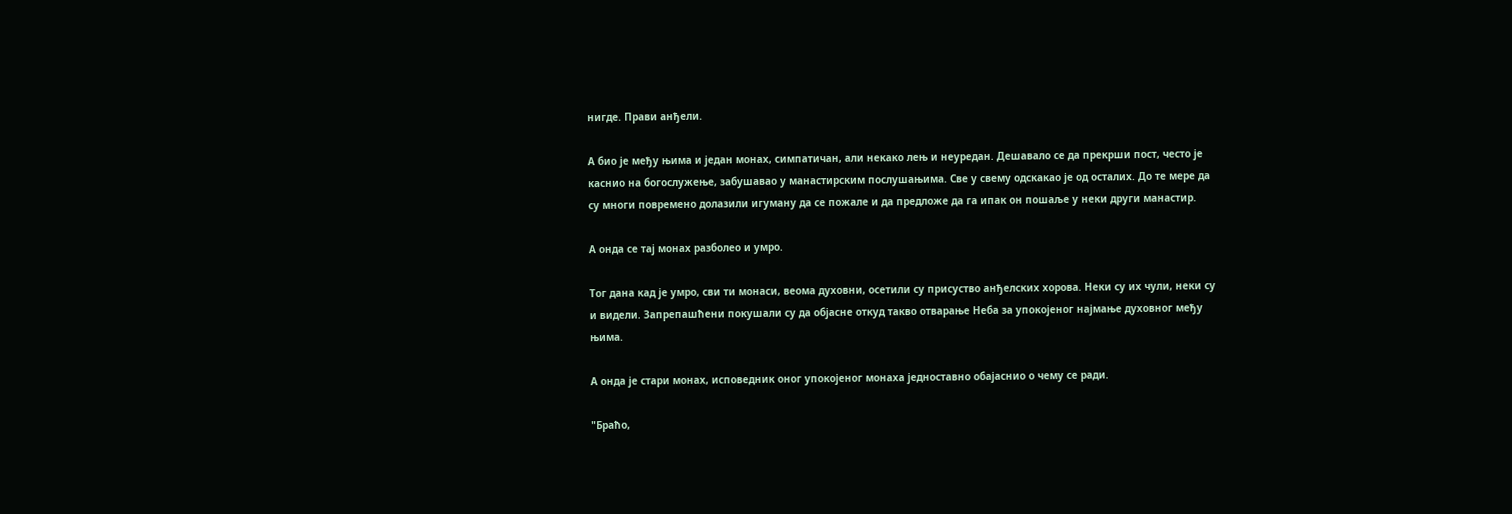нигде. Прави анђели.

А био је међу њима и један монах, симпатичан, али некако лењ и неуредан. Дешавало се да прекрши пост, често је каснио на богослужење, забушавао у манастирским послушањима. Све у свему одскакао је од осталих. До те мере да су многи повремено долазили игуману да се пожале и да предложе да га ипак он пошаље у неки други манастир.

А онда се тај монах разболео и умро.

Тог дана кад је умро, сви ти монаси, веома духовни, осетили су присуство анђелских хорова. Неки су их чули, неки су и видели. Запрепашћени покушали су да објасне откуд такво отварање Неба за упокојеног најмање духовног међу њима.

А онда је стари монах, исповедник оног упокојеног монаха једноставно обајаснио о чему се ради.

"Браћо,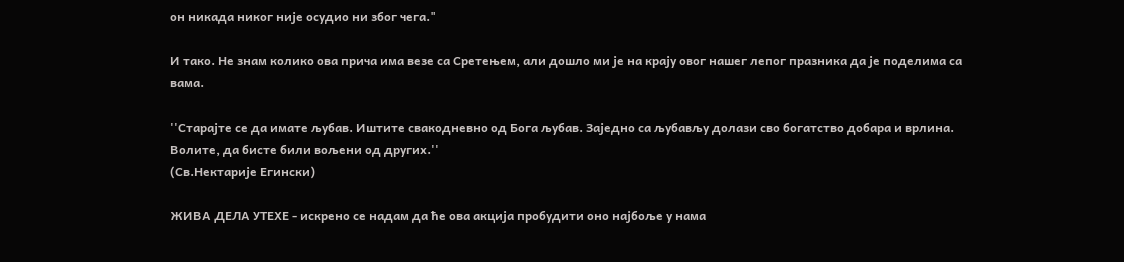он никада никог није осудио ни због чега."

И тако. Не знам колико ова прича има везе са Сретењем, али дошло ми је на крају овог нашег лепог празника да је поделима са вама.

''Старајте се да имате љубав. Иштите свакодневно од Бога љубав. Заједно са љубављу долази сво богатство добара и врлина. Волите, да бисте били вољени од других.''
(Св.Нектарије Егински)

ЖИВА ДЕЛА УТЕХЕ - искрено се надам да ће ова акција пробудити оно најбоље у нама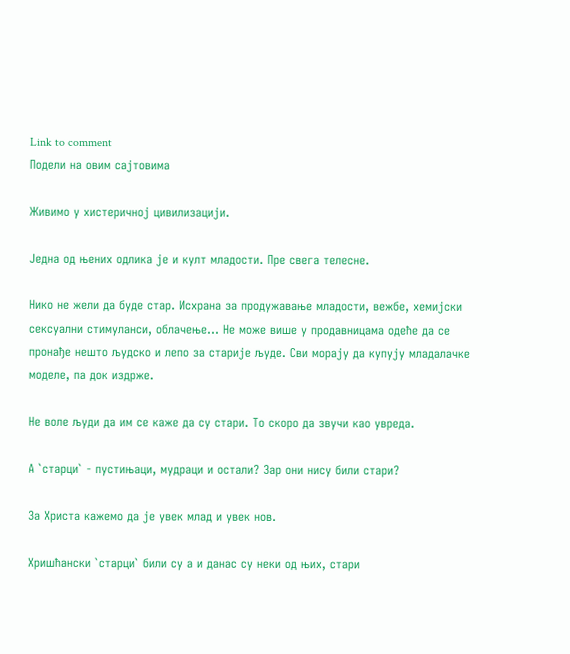Link to comment
Подели на овим сајтовима

Живимо у хистеричној цивилизацији.

Једна од њених одлика је и култ младости. Пре свега телесне.

Нико не жели да буде стар. Исхрана за продужавање младости, вежбе, хемијски сексуални стимуланси, облачење... Не може више у продавницама одеће да се пронађе нешто људско и лепо за старије људе. Сви морају да купују младалачке моделе, па док издрже.

Не воле људи да им се каже да су стари. То скоро да звучи као увреда.

А `старци` - пустињаци, мудраци и остали? Зар они нису били стари?

За Христа кажемо да је увек млад и увек нов.

Хришћански `старци` били су а и данас су неки од њих, стари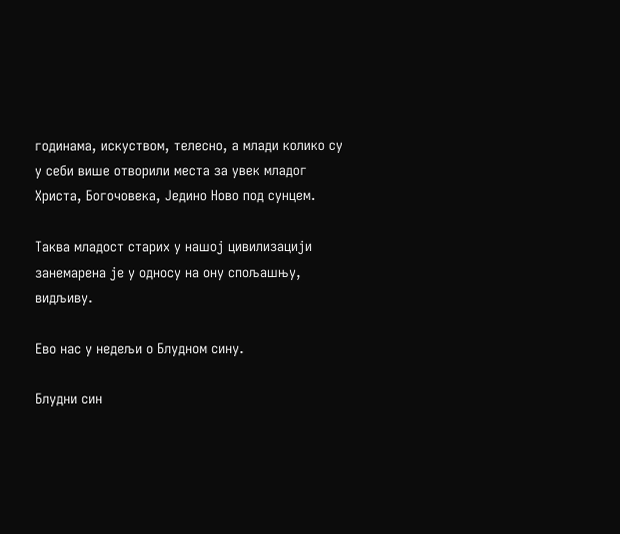годинама, искуством, телесно, а млади колико су у себи више отворили места за увек младог Христа, Богочовека, Једино Ново под сунцем.

Таква младост старих у нашој цивилизацији занемарена је у односу на ону спољашњу, видљиву.

Ево нас у недељи о Блудном сину.

Блудни син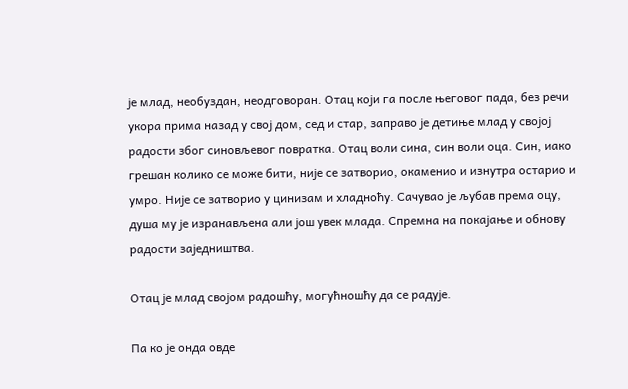је млад, необуздан, неодговоран. Отац који га после његовог пада, без речи укора прима назад у свој дом, сед и стар, заправо је детиње млад у својој радости због синовљевог повратка. Отац воли сина, син воли оца. Син, иако грешан колико се може бити, није се затворио, окаменио и изнутра остарио и умро. Није се затворио у цинизам и хладноћу. Сачувао је љубав према оцу, душа му је изранављена али још увек млада. Спремна на покајање и обнову радости заједништва.

Отац је млад својом радошћу, могућношћу да се радује.

Па ко је онда овде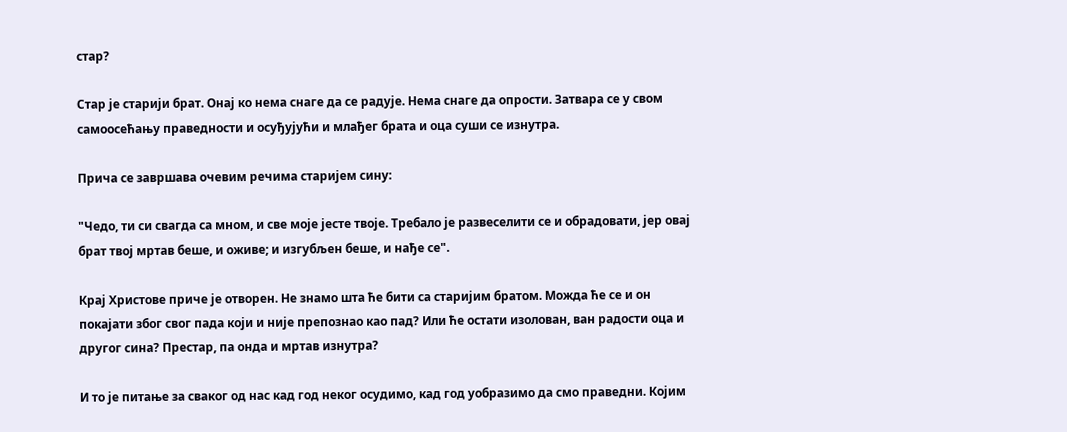стар?

Стар је старији брат. Онај ко нема снаге да се радује. Нема снаге да опрости. Затвара се у свом самоосећању праведности и осуђујући и млађег брата и оца суши се изнутра.

Прича се завршава очевим речима старијем сину:

"Чедо, ти си свагда са мном, и све моје јесте твоје. Требало је развеселити се и обрадовати, јер овај брат твој мртав беше, и оживе; и изгубљен беше, и нађе се".

Крај Христове приче је отворен. Не знамо шта ће бити са старијим братом. Можда ће се и он покајати због свог пада који и није препознао као пад? Или ће остати изолован, ван радости оца и другог сина? Престар, па онда и мртав изнутра?

И то је питање за сваког од нас кад год неког осудимо, кад год уобразимо да смо праведни. Којим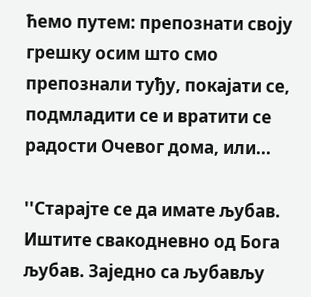ћемо путем: препознати своју грешку осим што смо препознали туђу, покајати се, подмладити се и вратити се радости Очевог дома, или...

''Старајте се да имате љубав. Иштите свакодневно од Бога љубав. Заједно са љубављу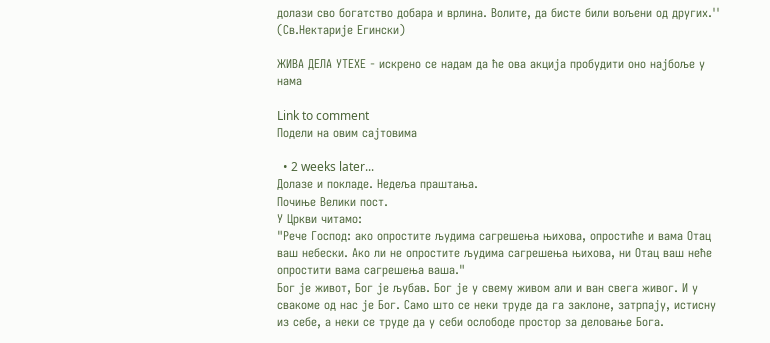долази сво богатство добара и врлина. Волите, да бисте били вољени од других.''
(Св.Нектарије Егински)

ЖИВА ДЕЛА УТЕХЕ - искрено се надам да ће ова акција пробудити оно најбоље у нама

Link to comment
Подели на овим сајтовима

  • 2 weeks later...
Долазе и покладе. Недеља праштања.
Почиње Велики пост.
У Цркви читамо:
"Рече Господ: ако опростите људима сагрешења њихова, опростиће и вама Отац ваш небески. Ако ли не опростите људима сагрешења њихова, ни Отац ваш неће опростити вама сагрешења ваша."
Бог је живот, Бог је љубав. Бог је у свему живом али и ван свега живог. И у свакоме од нас је Бог. Само што се неки труде да га заклоне, затрпају, истисну из себе, а неки се труде да у себи ослободе простор за деловање Бога.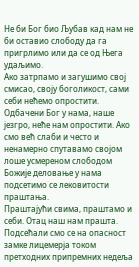Не би Бог био Љубав кад нам не би оставио слободу да га пригрлимо или да се од Њега удаљимо.
Ако затрпамо и загушимо свој смисао, своју боголикост, сами себи нећемо опростити. Одбачени Бог у нама, наше језгро, неће нам опростити. Ако смо већ слаби и често и ненамерно спутавамо својом лоше усмереном слободом Божије деловање у нама подсетимо се лековитости праштања.
Праштајући свима, праштамо и себи. Отац наш нам прашта.
Подсећали смо се на опасност замке лицемерја током претходних припремних недеља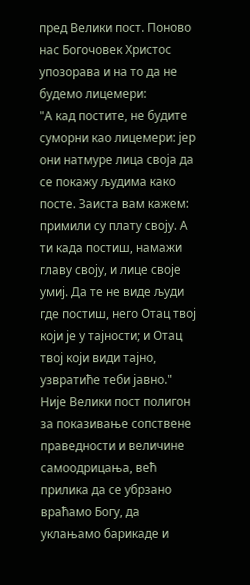пред Велики пост. Поново нас Богочовек Христос упозорава и на то да не будемо лицемери:
"А кад постите, не будите суморни као лицемери: јер они натмуре лица своја да се покажу људима како посте. Заиста вам кажем: примили су плату своју. А ти када постиш, намажи главу своју, и лице своје умиј. Да те не виде људи где постиш, него Отац твој који је у тајности; и Отац твој који види тајно, узвратиће теби јавно."
Није Велики пост полигон за показивање сопствене праведности и величине самоодрицања, већ прилика да се убрзано враћамо Богу, да уклањамо барикаде и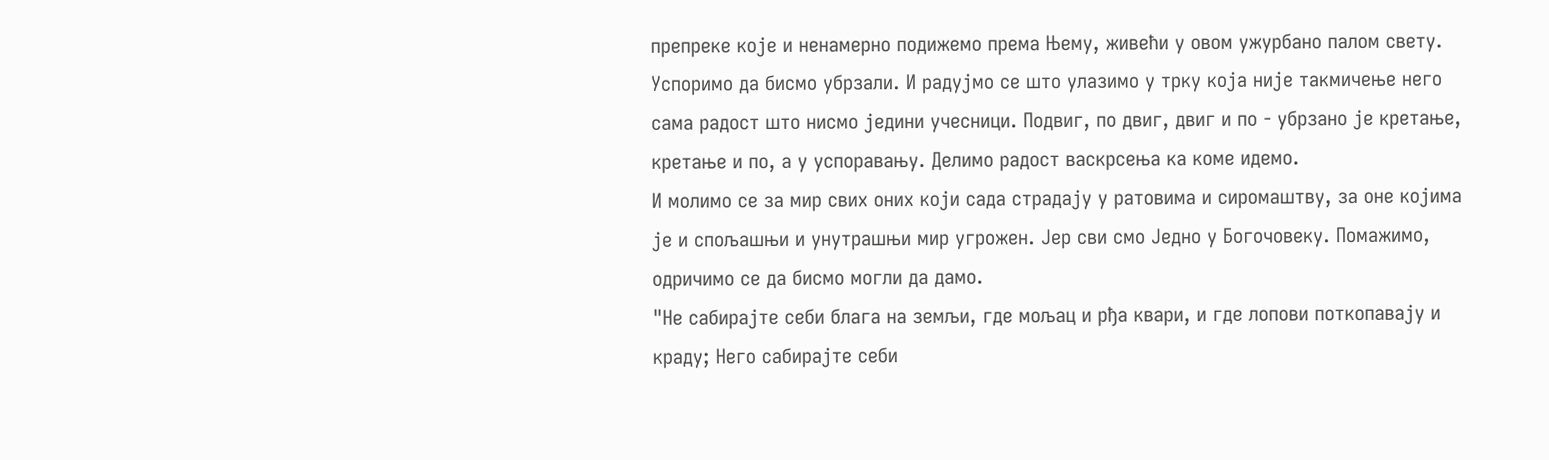препреке које и ненамерно подижемо према Њему, живећи у овом ужурбано палом свету. Успоримо да бисмо убрзали. И радујмо се што улазимо у трку која није такмичење него сама радост што нисмо једини учесници. Подвиг, по двиг, двиг и по - убрзано је кретање, кретање и по, а у успоравању. Делимо радост васкрсења ка коме идемо.
И молимо се за мир свих оних који сада страдају у ратовима и сиромаштву, за оне којима је и спољашњи и унутрашњи мир угрожен. Јер сви смо Једно у Богочовеку. Помажимо, одричимо се да бисмо могли да дамо.
"Не сабирајте себи блага на земљи, где мољац и рђа квари, и где лопови поткопавају и краду; Него сабирајте себи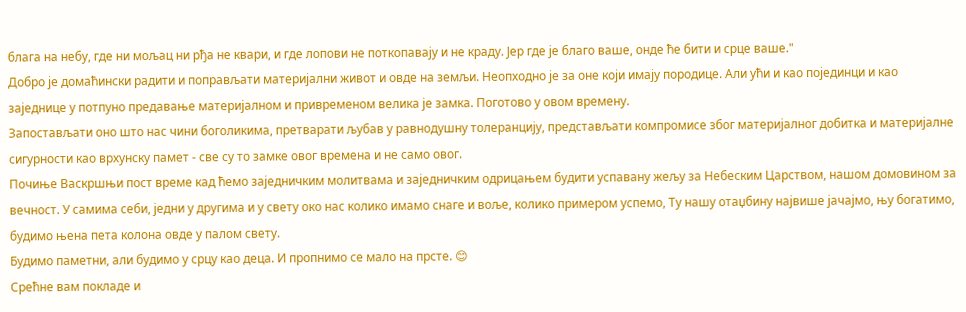блага на небу, где ни мољац ни рђа не квари, и где лопови не поткопавају и не краду. Јер где је благо ваше, онде ће бити и срце ваше."
Добро је домаћински радити и поправљати материјални живот и овде на земљи. Неопходно је за оне који имају породице. Али ући и као појединци и као заједнице у потпуно предавање материјалном и привременом велика је замка. Поготово у овом времену.
Запостављати оно што нас чини боголикима, претварати љубав у равнодушну толеранцију, представљати компромисе због материјалног добитка и материјалне сигурности као врхунску памет - све су то замке овог времена и не само овог.
Почиње Васкршњи пост време кад ћемо заједничким молитвама и заједничким одрицањем будити успавану жељу за Небеским Царством, нашом домовином за вечност. У самима себи, једни у другима и у свету око нас колико имамо снаге и воље, колико примером успемо, Ту нашу отаџбину највише јачајмо, њу богатимо, будимо њена пета колона овде у палом свету.
Будимо паметни, али будимо у срцу као деца. И пропнимо се мало на прсте. 😊
Срећне вам покладе и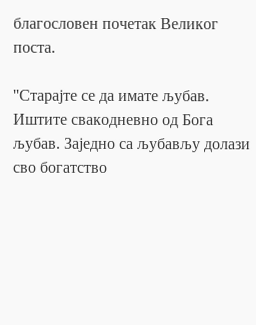благословен почетак Великог поста.

''Старајте се да имате љубав. Иштите свакодневно од Бога љубав. Заједно са љубављу долази сво богатство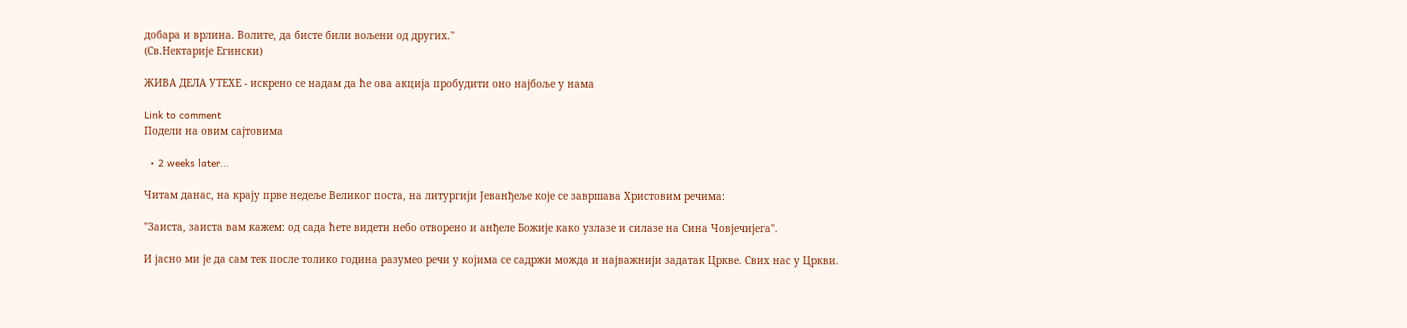добара и врлина. Волите, да бисте били вољени од других.''
(Св.Нектарије Егински)

ЖИВА ДЕЛА УТЕХЕ - искрено се надам да ће ова акција пробудити оно најбоље у нама

Link to comment
Подели на овим сајтовима

  • 2 weeks later...

Читам данас, на крају прве недеље Великог поста, на литургији Јеванђеље које се завршава Христовим речима:

"Заиста, заиста вам кажем: од сада ћете видети небо отворено и анђеле Божије како узлазе и силазе на Сина Човјечијега".

И јасно ми је да сам тек после толико година разумео речи у којима се садржи можда и најважнији задатак Цркве. Свих нас у Цркви.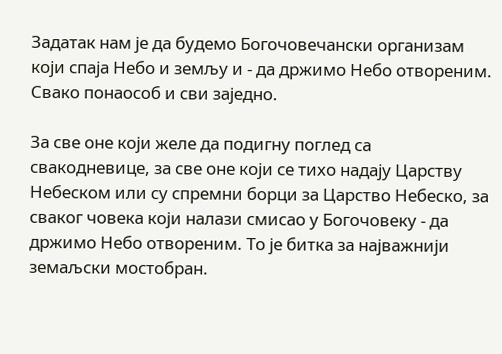Задатак нам је да будемо Богочовечански организам који спаја Небо и земљу и - да држимо Небо отвореним. Свако понаособ и сви заједно.

За све оне који желе да подигну поглед са свакодневице, за све оне који се тихо надају Царству Небеском или су спремни борци за Царство Небеско, за сваког човека који налази смисао у Богочовеку - да држимо Небо отвореним. То је битка за најважнији земаљски мостобран.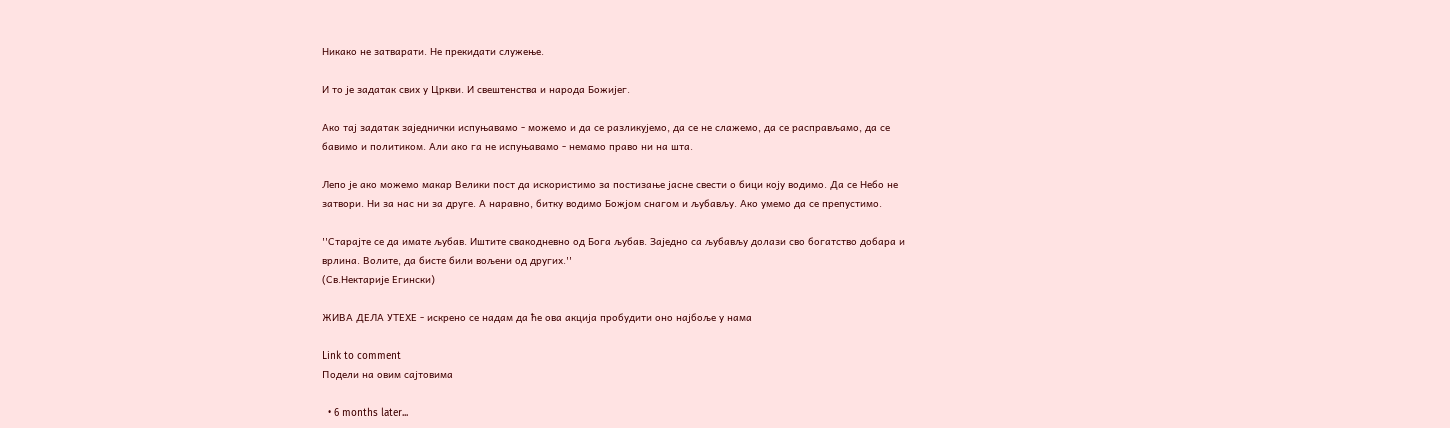Никако не затварати. Не прекидати служење.

И то је задатак свих у Цркви. И свештенства и народа Божијег.

Ако тај задатак заједнички испуњавамо - можемо и да се разликујемо, да се не слажемо, да се расправљамо, да се бавимо и политиком. Али ако га не испуњавамо - немамо право ни на шта.

Лепо је ако можемо макар Велики пост да искористимо за постизање јасне свести о бици коју водимо. Да се Небо не затвори. Ни за нас ни за друге. А наравно, битку водимо Божјом снагом и љубављу. Ако умемо да се препустимо.

''Старајте се да имате љубав. Иштите свакодневно од Бога љубав. Заједно са љубављу долази сво богатство добара и врлина. Волите, да бисте били вољени од других.''
(Св.Нектарије Егински)

ЖИВА ДЕЛА УТЕХЕ - искрено се надам да ће ова акција пробудити оно најбоље у нама

Link to comment
Подели на овим сајтовима

  • 6 months later...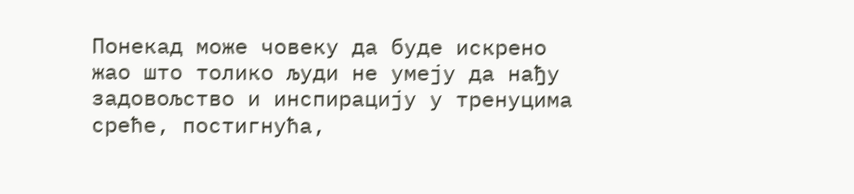Понекад може човеку да буде искрено жао што толико људи не умеју да нађу задовољство и инспирацију у тренуцима среће, постигнућа,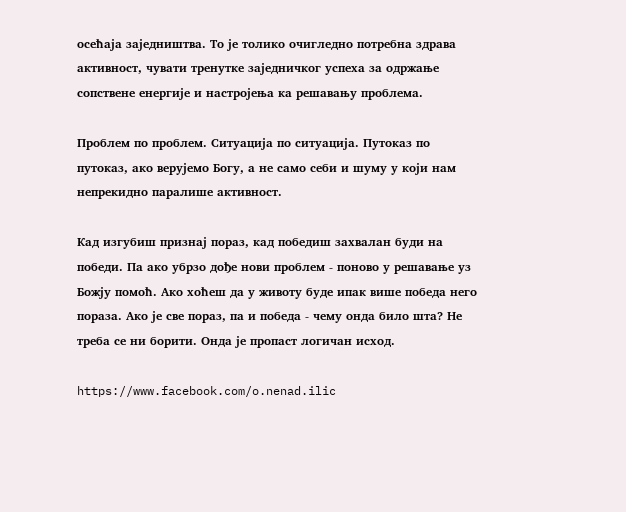осећаја заједништва. То је толико очигледно потребна здрава активност, чувати тренутке заједничког успеха за одржање сопствене енергије и настројења ка решавању проблема.

Проблем по проблем. Ситуација по ситуација. Путоказ по путоказ, ако верујемо Богу, а не само себи и шуму у који нам непрекидно паралише активност.

Кад изгубиш признај пораз, кад победиш захвалан буди на победи. Па ако убрзо дође нови проблем - поново у решавање уз Божју помоћ. Ако хоћеш да у животу буде ипак више победа него пораза. Ако је све пораз, па и победа - чему онда било шта? Не треба се ни борити. Онда је пропаст логичан исход.

https://www.facebook.com/o.nenad.ilic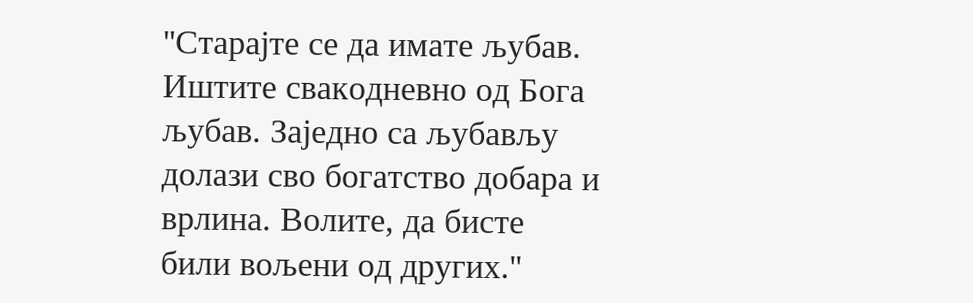''Старајте се да имате љубав. Иштите свакодневно од Бога љубав. Заједно са љубављу долази сво богатство добара и врлина. Волите, да бисте били вољени од других.''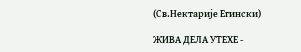(Св.Нектарије Егински)

ЖИВА ДЕЛА УТЕХЕ -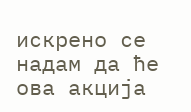искрено се надам да ће ова акција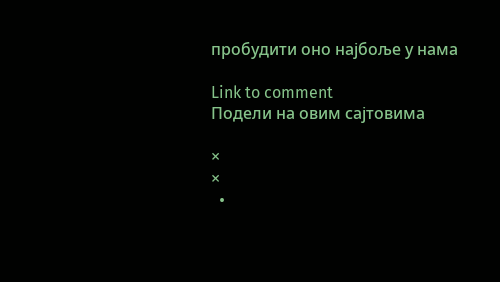пробудити оно најбоље у нама

Link to comment
Подели на овим сајтовима

×
×
  •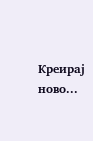Креирај ново...